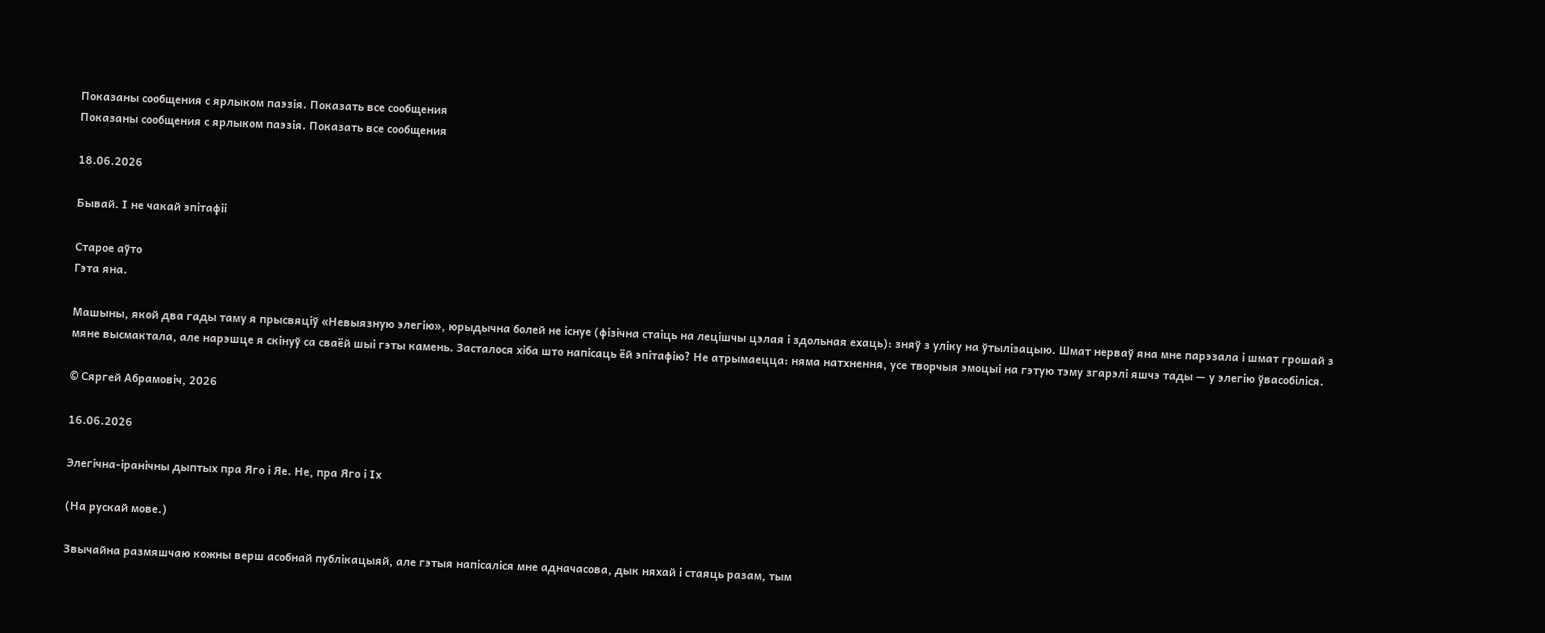Показаны сообщения с ярлыком паэзія. Показать все сообщения
Показаны сообщения с ярлыком паэзія. Показать все сообщения

18.06.2026

Бывай. І не чакай эпітафіі

Старое аўто
Гэта яна.

Машыны, якой два гады таму я прысвяціў «Невыязную элегію», юрыдычна болей не існуе (фізічна стаіць на лецішчы цэлая і здольная ехаць): зняў з уліку на ўтылізацыю. Шмат нерваў яна мне парэзала і шмат грошай з мяне высмактала, але нарэшце я скінуў са сваёй шыі гэты камень. Засталося хіба што напісаць ёй эпітафію? Не атрымаецца: няма натхнення, усе творчыя эмоцыі на гэтую тэму згарэлі яшчэ тады — у элегію ўвасобіліся.

© Сяргей Абрамовіч, 2026

16.06.2026

Элегічна-іранічны дыптых пра Яго і Яе. Не, пра Яго і Іх

(На рускай мове.)

Звычайна размяшчаю кожны верш асобнай публікацыяй, але гэтыя напісаліся мне адначасова, дык няхай і стаяць разам, тым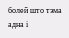болей што тэма адна і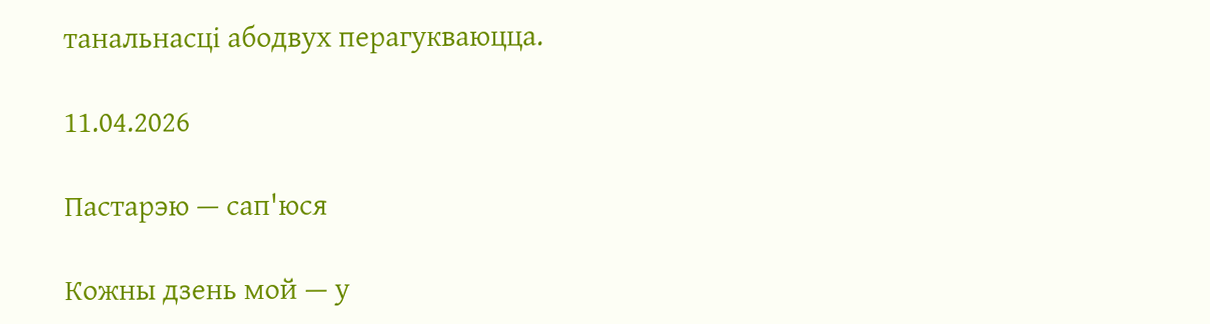танальнасці абодвух перагукваюцца.

11.04.2026

Пастарэю — сап'юся

Кожны дзень мой — у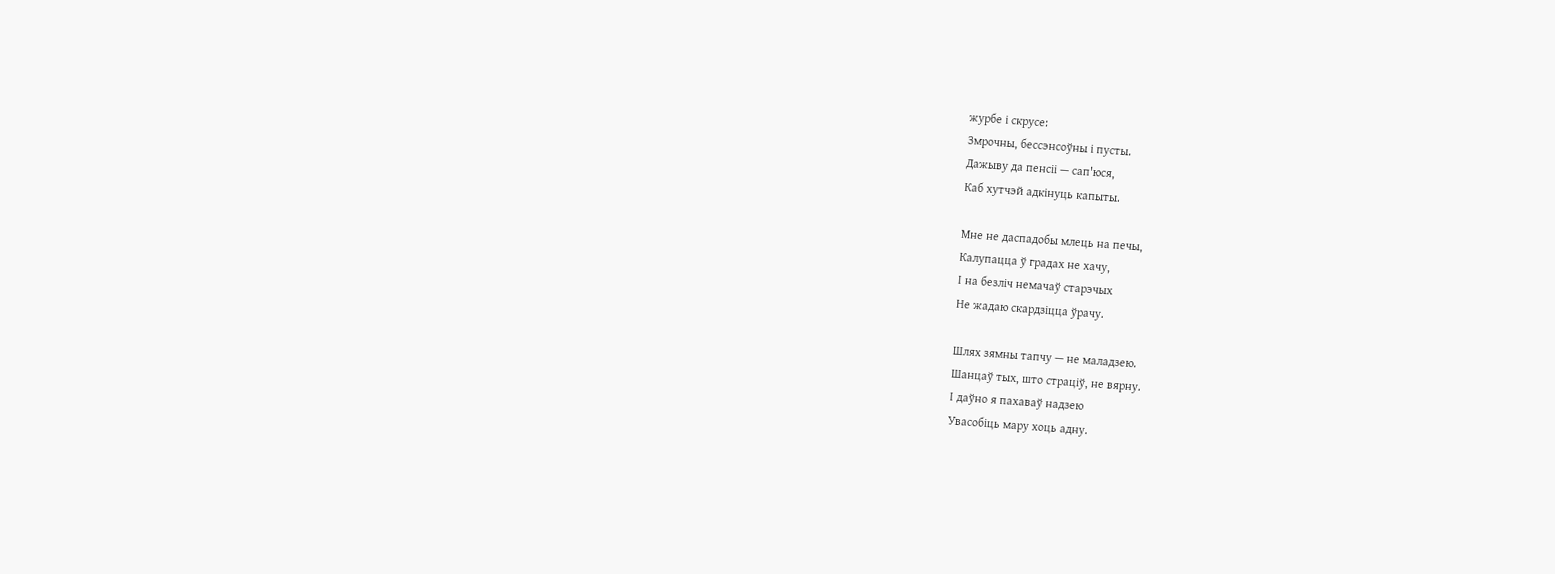журбе і скрусе:
Змрочны, бессэнсоўны і пусты.
Дажыву да пенсіі — сап'юся,
Каб хутчэй адкінуць капыты.

Мне не даспадобы млець на печы,
Калупацца ў градах не хачу,
І на безліч немачаў старэчых
Не жадаю скардзіцца ўрачу.

Шлях зямны тапчу — не маладзею.
Шанцаў тых, што страціў, не вярну.
І даўно я пахаваў надзею
Увасобіць мару хоць адну.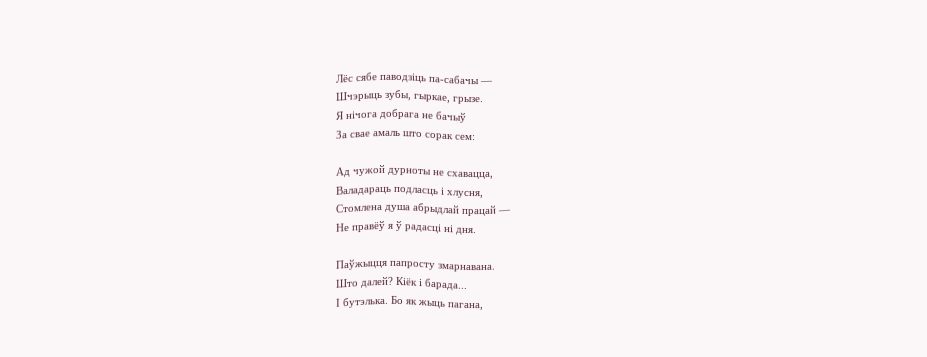Лёс сябе паводзіць па-сабачы —
Шчэрыць зубы, гыркае, грызе.
Я нічога добрага не бачыў
За свае амаль што сорак сем:

Ад чужой дурноты не схавацца,
Валадараць подласць і хлусня,
Стомлена душа абрыдлай працай —
Не правёў я ў радасці ні дня.

Паўжыцця папросту змарнавана.
Што далей? Кіёк і барада...
І бутэлька. Бо як жыць пагана,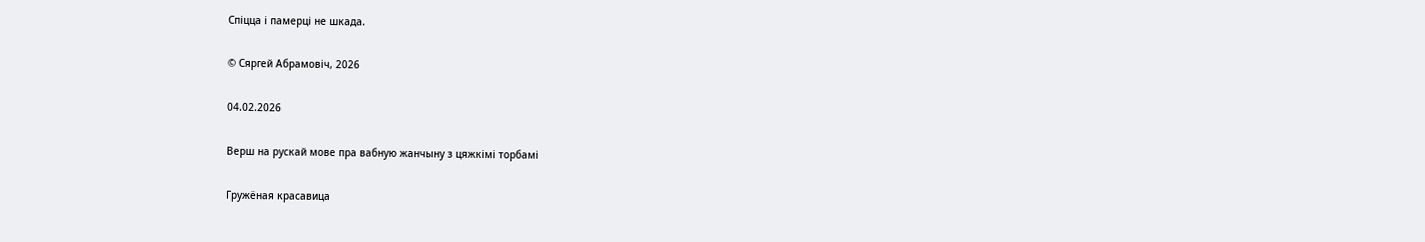Спіцца і памерці не шкада.

© Сяргей Абрамовіч, 2026

04.02.2026

Верш на рускай мове пра вабную жанчыну з цяжкімі торбамі

Гружёная красавица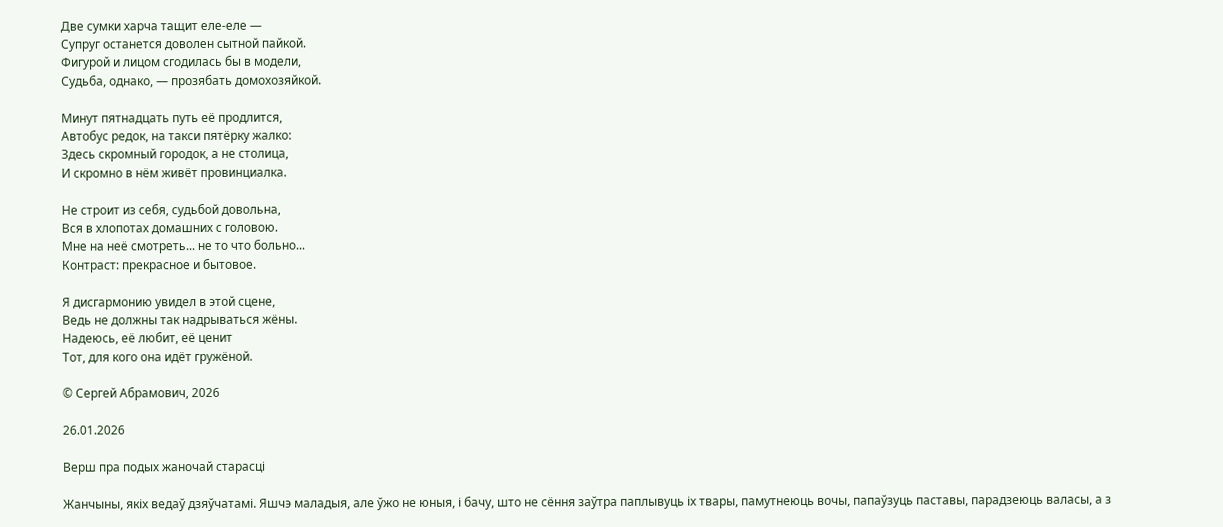Две сумки харча тащит еле-еле —
Супруг останется доволен сытной пайкой.
Фигурой и лицом сгодилась бы в модели,
Судьба, однако, — прозябать домохозяйкой.

Минут пятнадцать путь её продлится,
Автобус редок, на такси пятёрку жалко:
Здесь скромный городок, а не столица,
И скромно в нём живёт провинциалка.

Не строит из себя, судьбой довольна,
Вся в хлопотах домашних с головою.
Мне на неё смотреть... не то что больно...
Контраст: прекрасное и бытовое.

Я дисгармонию увидел в этой сцене,
Ведь не должны так надрываться жёны.
Надеюсь, её любит, её ценит
Тот, для кого она идёт гружёной.

© Сергей Абрамович, 2026

26.01.2026

Верш пра подых жаночай старасці

Жанчыны, якіх ведаў дзяўчатамі. Яшчэ маладыя, але ўжо не юныя, і бачу, што не сёння заўтра паплывуць іх твары, памутнеюць вочы, папаўзуць паставы, парадзеюць валасы, а з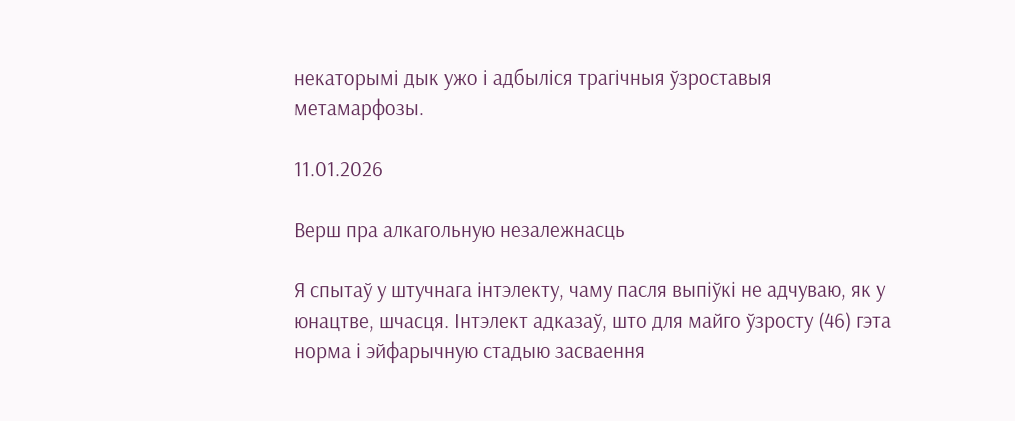некаторымі дык ужо і адбыліся трагічныя ўзроставыя метамарфозы.

11.01.2026

Верш пра алкагольную незалежнасць

Я спытаў у штучнага інтэлекту, чаму пасля выпіўкі не адчуваю, як у юнацтве, шчасця. Інтэлект адказаў, што для майго ўзросту (46) гэта норма і эйфарычную стадыю засваення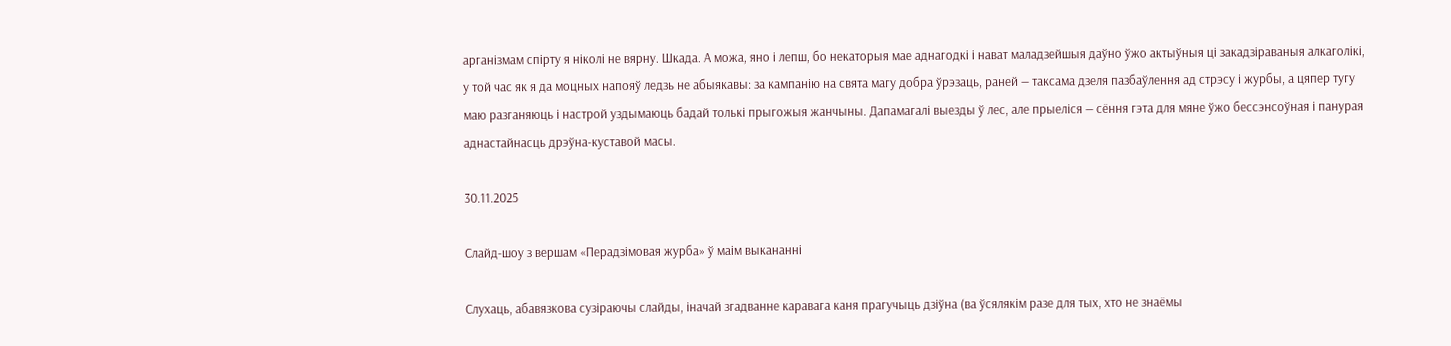арганізмам спірту я ніколі не вярну. Шкада. А можа, яно і лепш, бо некаторыя мае аднагодкі і нават маладзейшыя даўно ўжо актыўныя ці закадзіраваныя алкаголікі, у той час як я да моцных напояў ледзь не абыякавы: за кампанію на свята магу добра ўрэзаць, раней — таксама дзеля пазбаўлення ад стрэсу і журбы, а цяпер тугу маю разганяюць і настрой уздымаюць бадай толькі прыгожыя жанчыны. Дапамагалі выезды ў лес, але прыеліся — сёння гэта для мяне ўжо бессэнсоўная і панурая аднастайнасць дрэўна-куставой масы.

30.11.2025

Слайд-шоу з вершам «Перадзімовая журба» ў маім выкананні

Слухаць, абавязкова сузіраючы слайды, іначай згадванне каравага каня прагучыць дзіўна (ва ўсялякім разе для тых, хто не знаёмы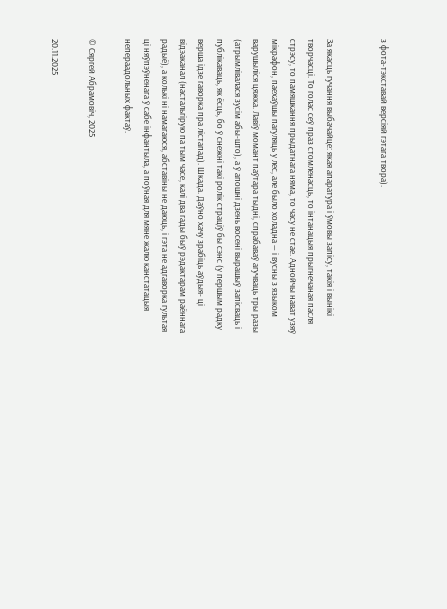з фота-тэкставай версіяй гэтага твора).


За якасць гучання выбачайце: якая апаратура і ўмовы запісу, такія і вынікі творчасці. То голас сеў праз стомленасць, то інтанацыя прыгнечаная пасля стрэсу, то памяшкання прыдатнага няма, то часу не стае. Аднойчы нават узяў мікрафон, паехаўшы пагуляць у лес, але было холадна — і вусны з языком варушыліся цяжка. Лавіў момант паўтара тыдні, спрабаваў агучваць тры разы (атрымлівалася зусім абы-што), а ў апошні дзень восені вырашыў запісваць і публікаваць, як ёсць, бо ў снежні такі ролік страціў бы сэнс (у першым радку верша ідзе гаворка пра лістапад). Шкада. Даўно хачу зрабіць аўдыя- ці відэаканал (настальгірую па тым часе, калі два гады быў рэдактарам раённага радыё), а колькі ні намагаюся, абставіны не даюць, і гэта не адгаворка гультая ці няўпэўненага ў сабе інфантыла, а поўная для мяне жалю канстатацыя непераадольных фактаў.

© Сяргей Абрамовіч, 2025

20.11.2025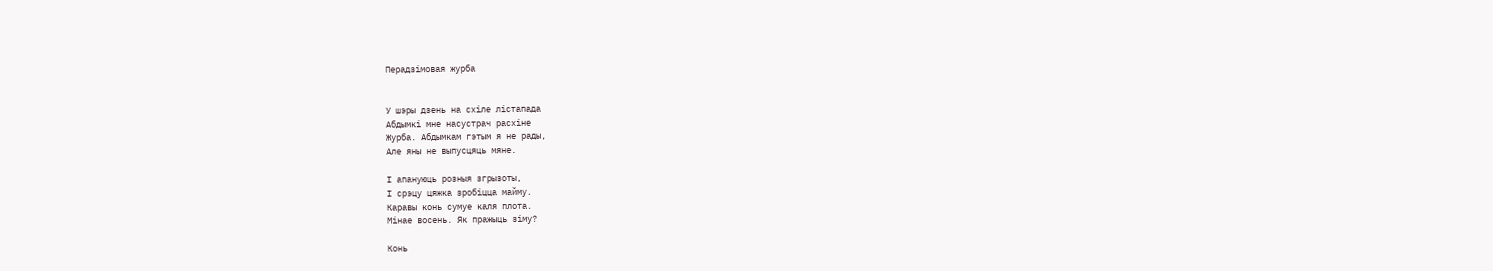Перадзімовая журба


У шэры дзень на схіле лістапада
Абдымкі мне насустрач расхіне
Журба. Абдымкам гэтым я не рады,
Але яны не выпусцяць мяне.

І апануюць розныя згрызоты,
І срэцу цяжка зробіцца майму.
Каравы конь сумуе каля плота.
Мінае восень. Як пражыць зіму?

Конь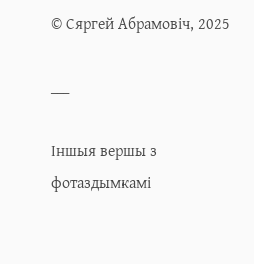© Сяргей Абрамовіч, 2025

___

Іншыя вершы з фотаздымкамі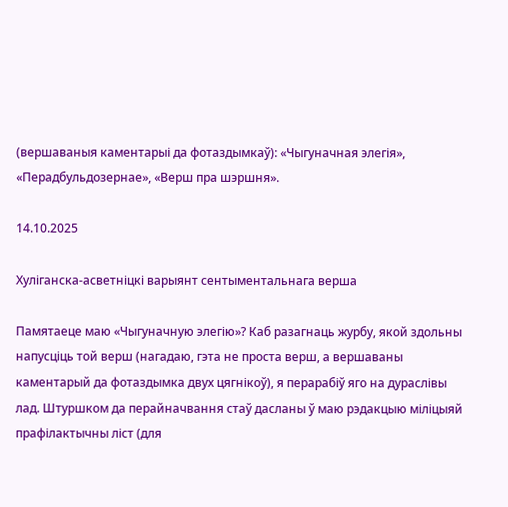(вершаваныя каментарыі да фотаздымкаў): «Чыгуначная элегія», «Перадбульдозернае», «Верш пра шэршня».

14.10.2025

Хуліганска-асветніцкі варыянт сентыментальнага верша

Памятаеце маю «Чыгуначную элегію»? Каб разагнаць журбу, якой здольны напусціць той верш (нагадаю, гэта не проста верш, а вершаваны каментарый да фотаздымка двух цягнікоў), я перарабіў яго на дураслівы лад. Штуршком да перайначвання стаў дасланы ў маю рэдакцыю міліцыяй прафілактычны ліст (для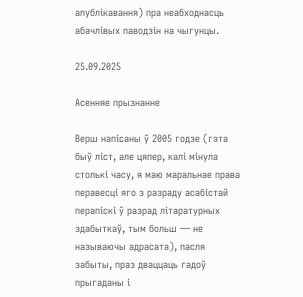апублікавання) пра неабходнасць абачлівых паводзін на чыгунцы.

25.09.2025

Асенняе прызнанне

Верш напісаны ў 2005 годзе (гэта быў ліст, але цяпер, калі мінула столькі часу, я маю маральнае права перавесці яго з разраду асабістай перапіскі ў разрад літаратурных здабыткаў, тым больш — не называючы адрасата), пасля забыты, праз дваццаць гадоў прыгаданы і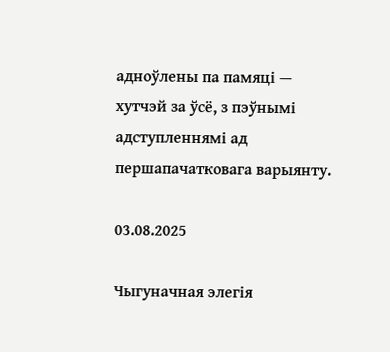адноўлены па памяці — хутчэй за ўсё, з пэўнымі адступленнямі ад першапачатковага варыянту.

03.08.2025

Чыгуначная элегія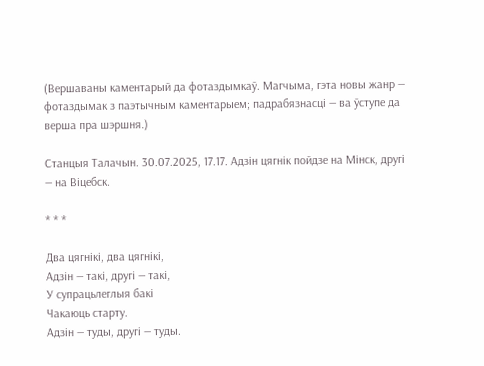(Вершаваны каментарый да фотаздымкаў. Магчыма, гэта новы жанр — фотаздымак з паэтычным каментарыем; падрабязнасці — ва ўступе да верша пра шэршня.)

Станцыя Талачын. 30.07.2025, 17.17. Адзін цягнік пойдзе на Мінск, другі — на Віцебск.

* * *

Два цягнікі, два цягнікі,
Адзін — такі, другі — такі,
У супрацьлеглыя бакі
Чакаюць старту.
Адзін — туды, другі — туды.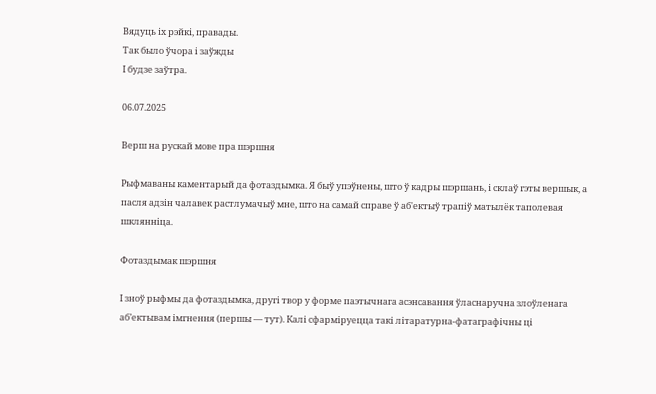Вядуць іх рэйкі, правады.
Так было ўчора і заўжды
І будзе заўтра.

06.07.2025

Верш на рускай мове пра шэршня

Рыфмаваны каментарый да фотаздымка. Я быў упэўнены, што ў кадры шэршань, і склаў гэты вершык, а пасля адзін чалавек растлумачыў мне, што на самай справе ў аб'ектыў трапіў матылёк таполевая шклянніца.

Фотаздымак шэршня

І зноў рыфмы да фотаздымка, другі твор у форме паэтычнага асэнсавання ўласнаручна злоўленага аб’ектывам імгнення (першы — тут). Калі сфарміруецца такі літаратурна-фатаграфічны ці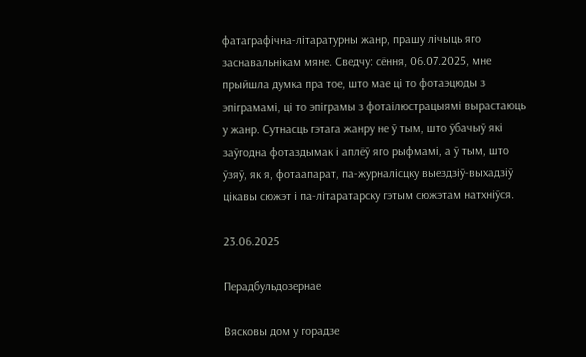фатаграфічна-літаратурны жанр, прашу лічыць яго заснавальнікам мяне. Сведчу: сёння, 06.07.2025, мне прыйшла думка пра тое, што мае ці то фотаэцюды з эпіграмамі, ці то эпіграмы з фотаілюстрацыямі вырастаюць у жанр. Сутнасць гэтага жанру не ў тым, што ўбачыў які заўгодна фотаздымак і аплёў яго рыфмамі, а ў тым, што ўзяў, як я, фотаапарат, па-журналісцку выездзіў-выхадзіў цікавы сюжэт і па-літаратарску гэтым сюжэтам натхніўся.

23.06.2025

Перадбульдозернае

Вясковы дом у горадзе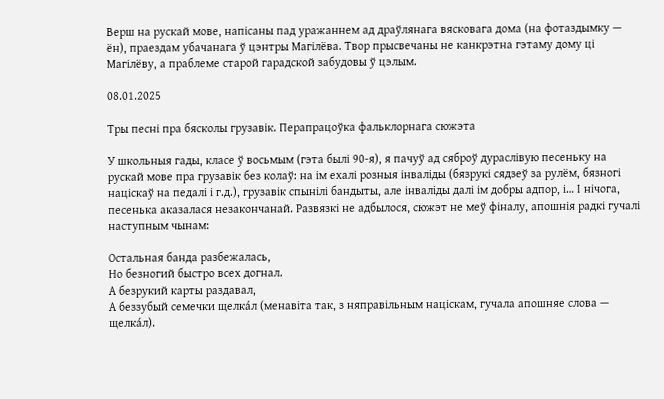Верш на рускай мове, напісаны пад уражаннем ад драўлянага вясковага дома (на фотаздымку — ён), праездам убачанага ў цэнтры Магілёва. Твор прысвечаны не канкрэтна гэтаму дому ці Магілёву, а праблеме старой гарадской забудовы ў цэлым.

08.01.2025

Тры песні пра бясколы грузавік. Перапрацоўка фальклорнага сюжэта

У школьныя гады, класе ў восьмым (гэта былі 90-я), я пачуў ад сяброў дураслівую песеньку на рускай мове пра грузавік без колаў: на ім ехалі розныя інваліды (бязрукі сядзеў за рулём, бязногі націскаў на педалі і г.д.), грузавік спынілі бандыты, але інваліды далі ім добры адпор, і… І нічога, песенька аказалася незакончанай. Развязкі не адбылося, сюжэт не меў фіналу, апошнія радкі гучалі наступным чынам:

Остальная банда разбежалась,
Но безногий быстро всех догнал.
А безрукий карты раздавал,
А беззубый семечки щелка́л (менавіта так, з няправільным націскам, гучала апошняе слова — щелка́л).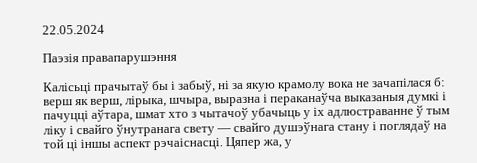22.05.2024

Паэзія правапарушэння

Калісьці прачытаў бы і забыў, ні за якую крамолу вока не зачапілася б: верш як верш, лірыка, шчыра, выразна і пераканаўча выказаныя думкі і пачуцці аўтара, шмат хто з чытачоў убачыць у іх адлюстраванне ў тым ліку і свайго ўнутранага свету — свайго душэўнага стану і поглядаў на той ці іншы аспект рэчаіснасці. Цяпер жа, у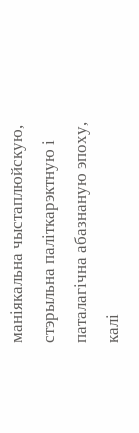маніякальна чыстаплюйскую, стэрыльна паліткарэктную і паталагічна абазнаную эпоху, калі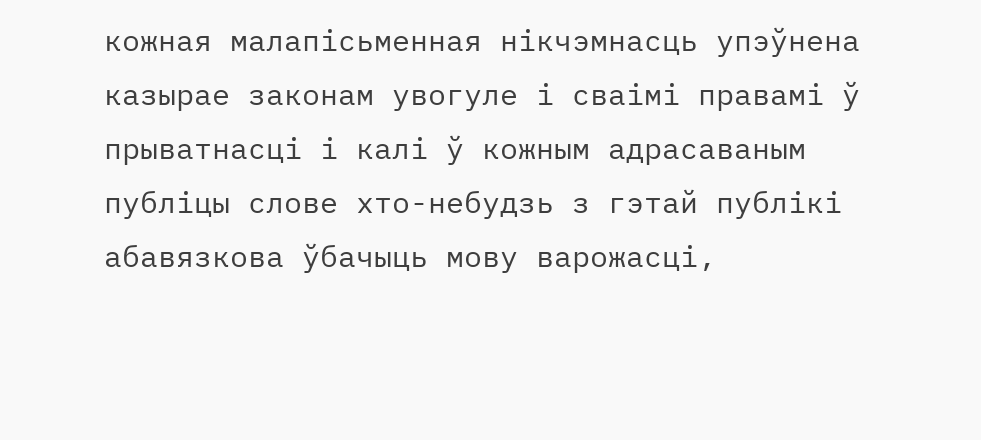кожная малапісьменная нікчэмнасць упэўнена казырае законам увогуле і сваімі правамі ў прыватнасці і калі ў кожным адрасаваным публіцы слове хто-небудзь з гэтай публікі абавязкова ўбачыць мову варожасці,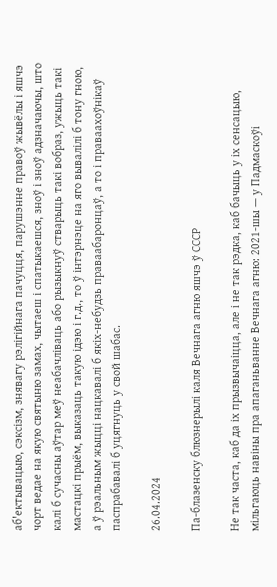аб'ектывацыю, сэксізм, знявагу рэлігійнага пачуцця, парушэнне правоў жывёлы і яшчэ чорт ведае на якую святыню замах, чытаеш і спатыкаешся, зноў і зноў адзначаючы, што калі б сучасны аўтар меў неабачліваць або рызыкнуў стварыць такі вобраз, ужыць такі мастацкі прыём, выказаць такую ідэю і г.д., то ў інтэрнэце на яго вывалілі б тону гною, а ў рэальным жыцці нацкавалі б якіх-небудзь праваабаронцаў, а то і праваахоўнікаў паспрабавалі б уцягнуць у свой шабас.

26.04.2024

Па-блазенску блюзнерылі каля Вечнага агню яшчэ ў СССР

Не так часта, каб да іх прызвычаіцца, але і не так рэдка, каб бачыць у іх сенсацыю, мільгаюць навіны пра апаганьванне Вечнага агню: 2021-шы — у Падмаскоўі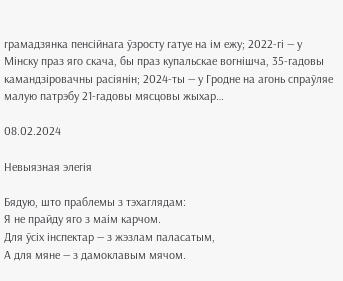грамадзянка пенсійнага ўзросту гатуе на ім ежу; 2022-гі — у Мінску праз яго скача, бы праз купальскае вогнішча, 35-гадовы камандзіровачны расіянін; 2024-ты — у Гродне на агонь спраўляе малую патрэбу 21-гадовы мясцовы жыхар…

08.02.2024

Невыязная элегія

Бядую, што праблемы з тэхаглядам:
Я не прайду яго з маім карчом.
Для ўсіх інспектар — з жэзлам паласатым,
А для мяне — з дамоклавым мячом.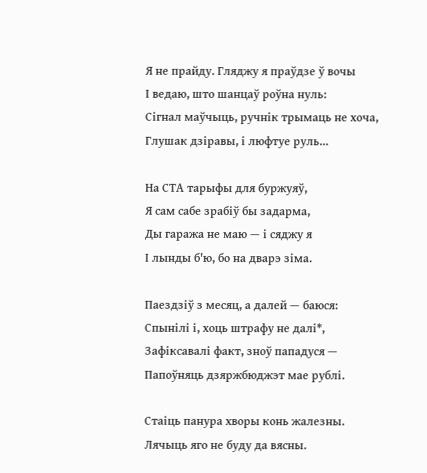Я не прайду. Гляджу я праўдзе ў вочы
І ведаю, што шанцаў роўна нуль:
Сігнал маўчыць, ручнік трымаць не хоча,
Глушак дзіравы, і люфтуе руль...

На СТА тарыфы для буржуяў,
Я сам сабе зрабіў бы задарма,
Ды гаража не маю — і сяджу я
І лынды б'ю, бо на дварэ зіма.

Паездзіў з месяц, а далей — баюся:
Спынілі і, хоць штрафу не далі*,
Зафіксавалі факт, зноў пападуся —
Папоўняць дзяржбюджэт мае рублі.

Стаіць панура хворы конь жалезны.
Лячыць яго не буду да вясны.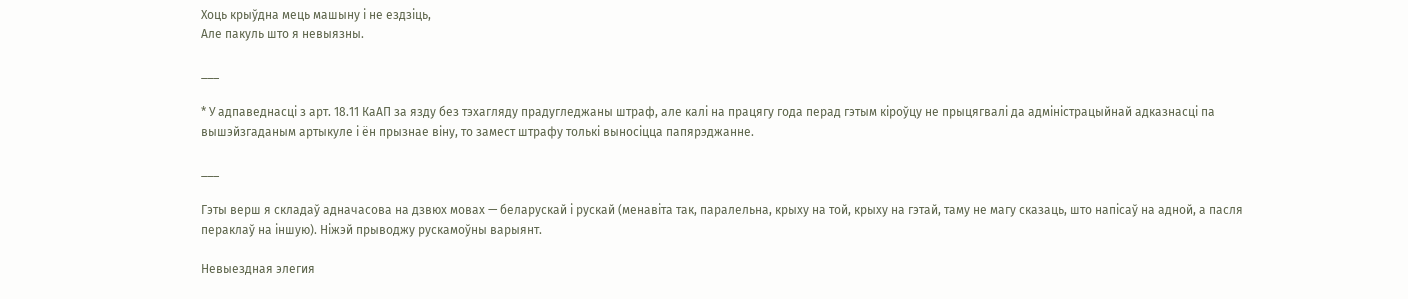Хоць крыўдна мець машыну і не ездзіць,
Але пакуль што я невыязны.

___

* У адпаведнасці з арт. 18.11 КаАП за язду без тэхагляду прадугледжаны штраф, але калі на працягу года перад гэтым кіроўцу не прыцягвалі да адміністрацыйнай адказнасці па вышэйзгаданым артыкуле і ён прызнае віну, то замест штрафу толькі выносіцца папярэджанне.

___

Гэты верш я складаў адначасова на дзвюх мовах — беларускай і рускай (менавіта так, паралельна, крыху на той, крыху на гэтай, таму не магу сказаць, што напісаў на адной, а пасля пераклаў на іншую). Ніжэй прыводжу рускамоўны варыянт.

Невыездная элегия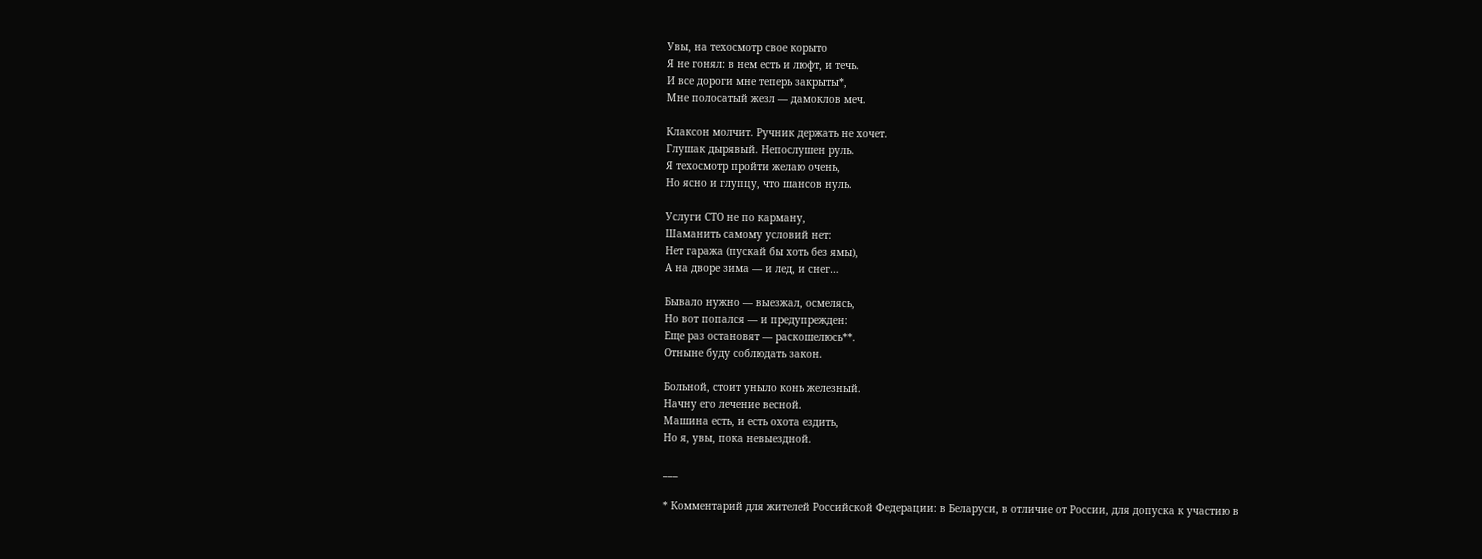Увы, на техосмотр свое корыто
Я не гонял: в нем есть и люфт, и течь.
И все дороги мне теперь закрыты*,
Мне полосатый жезл — дамоклов меч.

Клаксон молчит. Ручник держать не хочет.
Глушак дырявый. Непослушен руль.
Я техосмотр пройти желаю очень,
Но ясно и глупцу, что шансов нуль.

Услуги СТО не по карману,
Шаманить самому условий нет:
Нет гаража (пускай бы хоть без ямы),
А на дворе зима — и лед, и снег…

Бывало нужно — выезжал, осмелясь,
Но вот попался — и предупрежден:
Еще раз остановят — раскошелюсь**.
Отныне буду соблюдать закон.

Больной, стоит уныло конь железный.
Начну его лечение весной.
Машина есть, и есть охота ездить,
Но я, увы, пока невыездной.

___

* Комментарий для жителей Российской Федерации: в Беларуси, в отличие от России, для допуска к участию в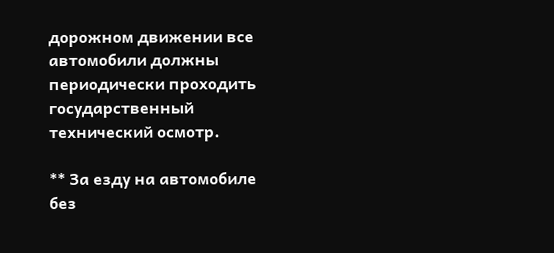дорожном движении все автомобили должны периодически проходить государственный технический осмотр.

** За езду на автомобиле без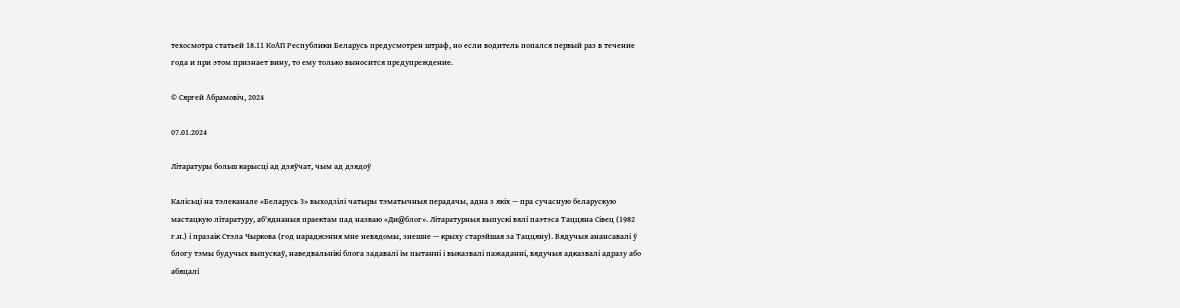техосмотра статьей 18.11 КоАП Республики Беларусь предусмотрен штраф, но если водитель попался первый раз в течение года и при этом признает вину, то ему только выносится предупреждение.

© Сяргей Абрамовіч, 2024

07.01.2024

Літаратуры больш карысці ад дзяўчат, чым ад дзядоў

Калісьці на тэлеканале «Беларусь 3» выходзілі чатыры тэматычныя перадачы, адна з якіх — пра сучасную беларускую мастацкую літаратуру, аб'яднаныя праектам пад назваю «Ди@блог». Літаратурныя выпускі вялі паэтэса Таццяна Сівец (1982 г.н.) і празаік Стэла Чыркова (год нараджэння мне невядомы, знешне — крыху старэйшая за Таццяну). Вядучыя анансавалі ў блогу тэмы будучых выпускаў, наведвальнікі блога задавалі ім пытанні і выказвалі пажаданні, вядучыя адказвалі адразу або абяцалі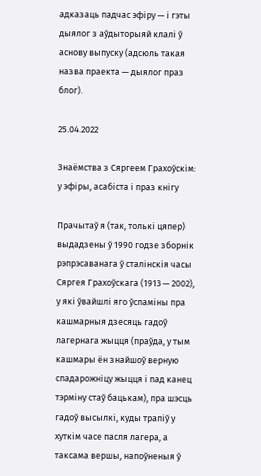адказаць падчас эфіру — і гэты дыялог з аўдыторыяй клалі ў аснову выпуску (адсюль такая назва праекта — дыялог праз блог).

25.04.2022

Знаёмства з Сяргеем Грахоўскім: у эфіры, асабіста і праз кнігу

Прачытаў я (так, толькі цяпер) выдадзены ў 1990 годзе зборнік рэпрэсаванага ў сталінскія часы Сяргея Грахоўскага (1913 — 2002), у які ўвайшлі яго ўспаміны пра кашмарныя дзесяць гадоў лагернага жыцця (праўда, у тым кашмары ён знайшоў верную спадарожніцу жыцця і пад канец тэрміну стаў бацькам), пра шэсць гадоў высылкі, куды трапіў у хуткім часе пасля лагера, а таксама вершы, напоўненыя ў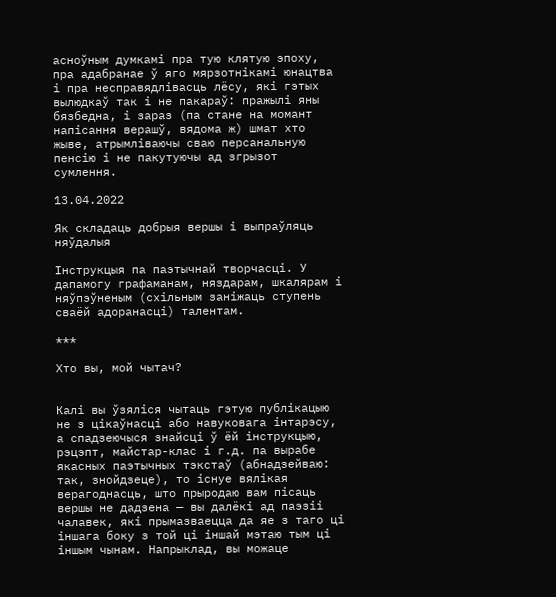асноўным думкамі пра тую клятую эпоху, пра адабранае ў яго мярзотнікамі юнацтва і пра несправядлівасць лёсу, які гэтых вылюдкаў так і не пакараў: пражылі яны бязбедна, і зараз (па стане на момант напісання верашў, вядома ж) шмат хто жыве, атрымліваючы сваю персанальную пенсію і не пакутуючы ад згрызот сумлення.

13.04.2022

Як складаць добрыя вершы і выпраўляць няўдалыя

Інструкцыя па паэтычнай творчасці. У дапамогу графаманам, няздарам, шкалярам і няўпэўненым (схільным заніжаць ступень сваёй адоранасці) талентам.

***

Хто вы, мой чытач?


Калі вы ўзяліся чытаць гэтую публікацыю не з цікаўнасці або навуковага інтарэсу, а спадзеючыся знайсці ў ёй інструкцыю, рэцэпт, майстар-клас і г.д. па вырабе якасных паэтычных тэкстаў (абнадзейваю: так, знойдзеце), то існуе вялікая верагоднасць, што прыродаю вам пісаць вершы не дадзена — вы далёкі ад паэзіі чалавек, які прымазваецца да яе з таго ці іншага боку з той ці іншай мэтаю тым ці іншым чынам. Напрыклад, вы можаце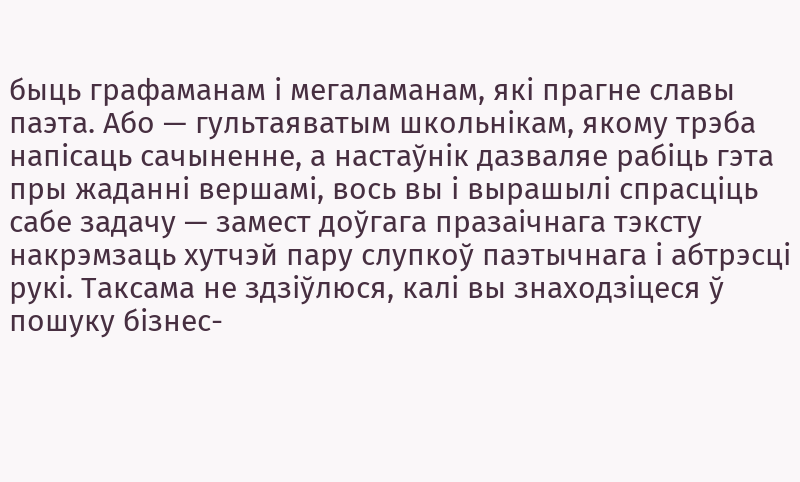быць графаманам і мегаламанам, які прагне славы паэта. Або — гультаяватым школьнікам, якому трэба напісаць сачыненне, а настаўнік дазваляе рабіць гэта пры жаданні вершамі, вось вы і вырашылі спрасціць сабе задачу — замест доўгага празаічнага тэксту накрэмзаць хутчэй пару слупкоў паэтычнага і абтрэсці рукі. Таксама не здзіўлюся, калі вы знаходзіцеся ў пошуку бізнес-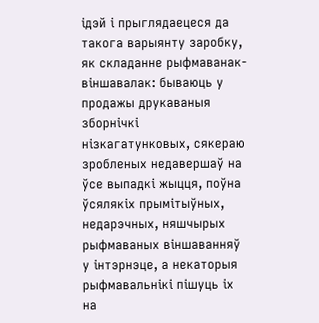ідэй і прыглядаецеся да такога варыянту заробку, як складанне рыфмаванак-віншавалак: бываюць у продажы друкаваныя зборнічкі нізкагатунковых, сякераю зробленых недавершаў на ўсе выпадкі жыцця, поўна ўсялякіх прымітыўных, недарэчных, няшчырых рыфмаваных віншаванняў у інтэрнэце, а некаторыя рыфмавальнікі пішуць іх на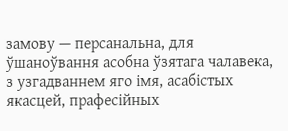замову — персанальна, для ўшаноўвання асобна ўзятага чалавека, з узгадваннем яго імя, асабістых якасцей, прафесійных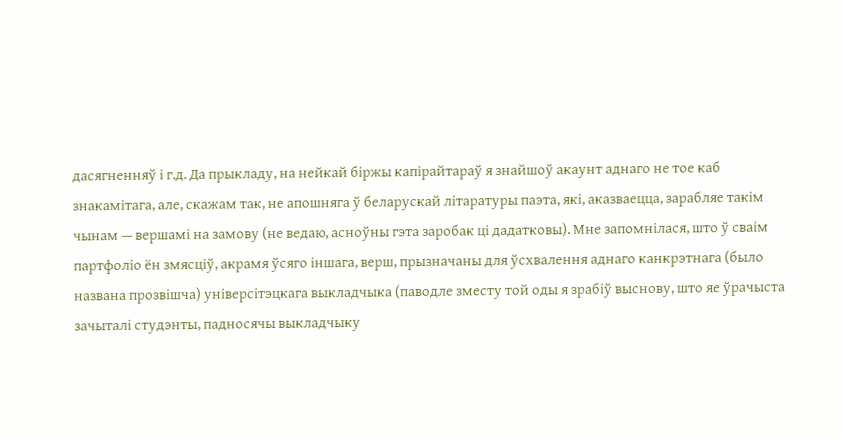дасягненняў і г.д. Да прыкладу, на нейкай біржы капірайтараў я знайшоў акаунт аднаго не тое каб знакамітага, але, скажам так, не апошняга ў беларускай літаратуры паэта, які, аказваецца, зарабляе такім чынам — вершамі на замову (не ведаю, асноўны гэта заробак ці дадатковы). Мне запомнілася, што ў сваім партфоліо ён змясціў, акрамя ўсяго іншага, верш, прызначаны для ўсхвалення аднаго канкрэтнага (было названа прозвішча) універсітэцкага выкладчыка (паводле зместу той оды я зрабіў выснову, што яе ўрачыста зачыталі студэнты, падносячы выкладчыку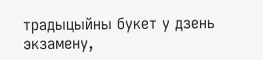традыцыйны букет у дзень экзамену,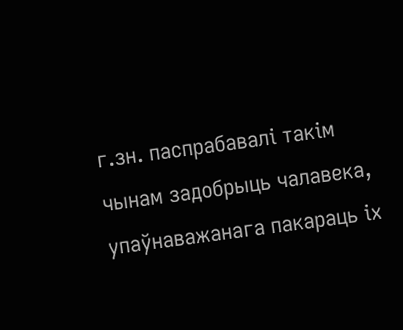г.зн. паспрабавалі такім чынам задобрыць чалавека, упаўнаважанага пакараць іх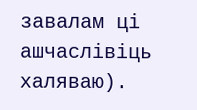завалам ці ашчаслівіць халяваю).